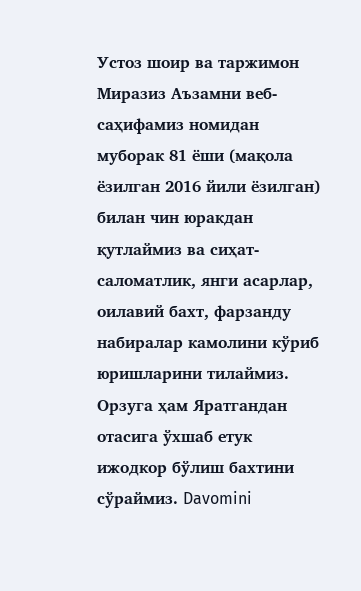Устоз шоир ва таржимон Миразиз Аъзамни веб-саҳифамиз номидан муборак 81 ёши (мақола ёзилган 2016 йили ёзилган) билан чин юракдан қутлаймиз ва сиҳат-саломатлик, янги асарлар, оилавий бахт, фарзанду набиралар камолини кўриб юришларини тилаймиз. Орзуга ҳам Яратгандан отасига ўхшаб етук ижодкор бўлиш бахтини сўраймиз. Davomini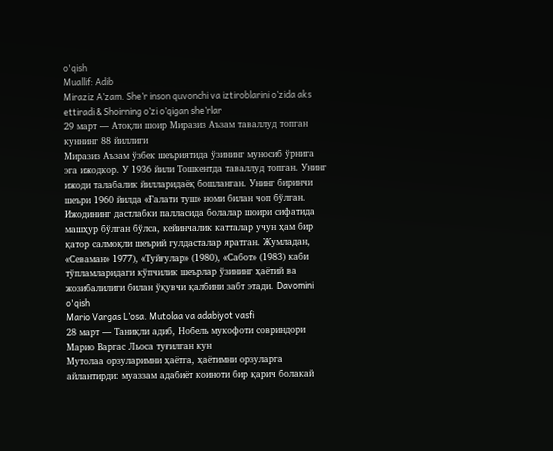o'qish
Muallif: Adib
Miraziz A’zam. She’r inson quvonchi va iztiroblarini o’zida aks ettiradi & Shoirning o’zi o’qigan she’rlar
29 март — Атоқли шоир Миразиз Аъзам таваллуд топган куннинг 88 йиллиги
Миразиз Аъзам ўзбек шеъриятида ўзининг муносиб ўрнига эга ижодкор. У 1936 йили Тошкентда таваллуд топган. Унинг ижоди талабалик йилларидаёқ бошланган. Унинг биринчи шеъри 1960 йилда «Ғалати туш» номи билан чоп бўлган. Ижодининг дастлабки палласида болалар шоири сифатида машҳур бўлган бўлса, кейинчалик катталар учун ҳам бир қатор салмоқли шеърий гулдасталар яратган. Жумладан, «Севаман» 1977), «Туйғулар» (1980), «Сабот» (1983) каби тўпламларидаги кўпчилик шеърлар ўзининг ҳаётий ва жозибалилиги билан ўқувчи қалбини забт этади. Davomini o'qish
Mario Vargas L’osa. Mutolaa va adabiyot vasfi
28 март — Таниқли адиб, Нобель мукофоти совриндори Марио Варгас Льоса туғилган кун
Мутолаа орзуларимни ҳаётга, ҳаётимни орзуларга айлантирди: муаззам адабиёт коиноти бир қарич болакай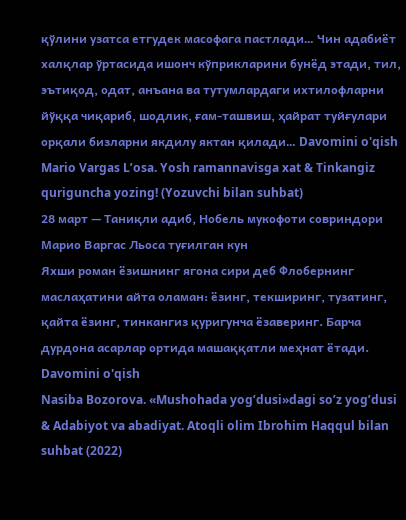қўлини узатса етгудек масофага пастлади… Чин адабиёт халқлар ўртасида ишонч кўприкларини бунёд этади, тил, эътиқод, одат, анъана ва тутумлардаги ихтилофларни йўққа чиқариб, шодлик, ғам-ташвиш, ҳайрат туйғулари орқали бизларни якдилу яктан қилади… Davomini o'qish
Mario Vargas L’osa. Yosh ramannavisga xat & Tinkangiz quriguncha yozing! (Yozuvchi bilan suhbat)
28 март — Таниқли адиб, Нобель мукофоти совриндори Марио Варгас Льоса туғилган кун
Яхши роман ёзишнинг ягона сири деб Флобернинг маслаҳатини айта оламан: ёзинг, текширинг, тузатинг, қайта ёзинг, тинкангиз қуригунча ёзаверинг. Барча дурдона асарлар ортида машаққатли меҳнат ётади. Davomini o'qish
Nasiba Bozorova. «Mushohada yog’dusi»dagi so’z yog’dusi & Adabiyot va abadiyat. Atoqli olim Ibrohim Haqqul bilan suhbat (2022)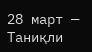28 март — Таниқли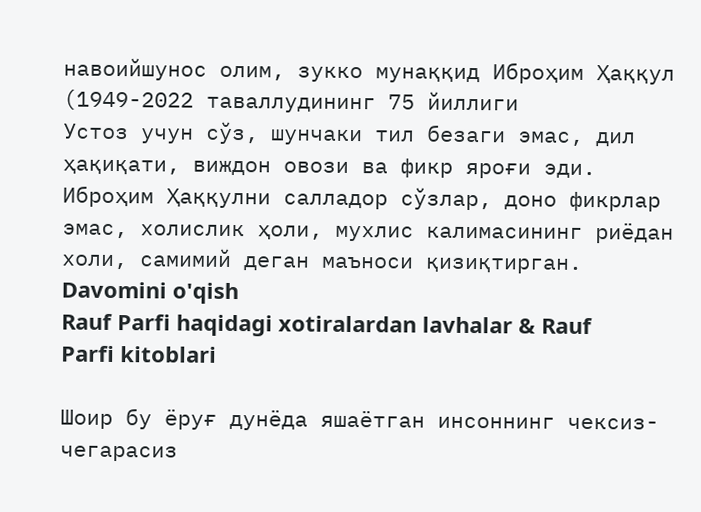навоийшунос олим, зукко мунаққид Иброҳим Ҳаққул (1949-2022 таваллудининг 75 йиллиги
Устоз учун сўз, шунчаки тил безаги эмас, дил ҳақиқати, виждон овози ва фикр яроғи эди. Иброҳим Ҳаққулни салладор сўзлар, доно фикрлар эмас, холислик ҳоли, мухлис калимасининг риёдан холи, самимий деган маъноси қизиқтирган.
Davomini o'qish
Rauf Parfi haqidagi xotiralardan lavhalar & Rauf Parfi kitoblari

Шоир бу ёруғ дунёда яшаётган инсоннинг чексиз-чегарасиз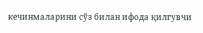кечинмаларини сўз билан ифода қилгувчи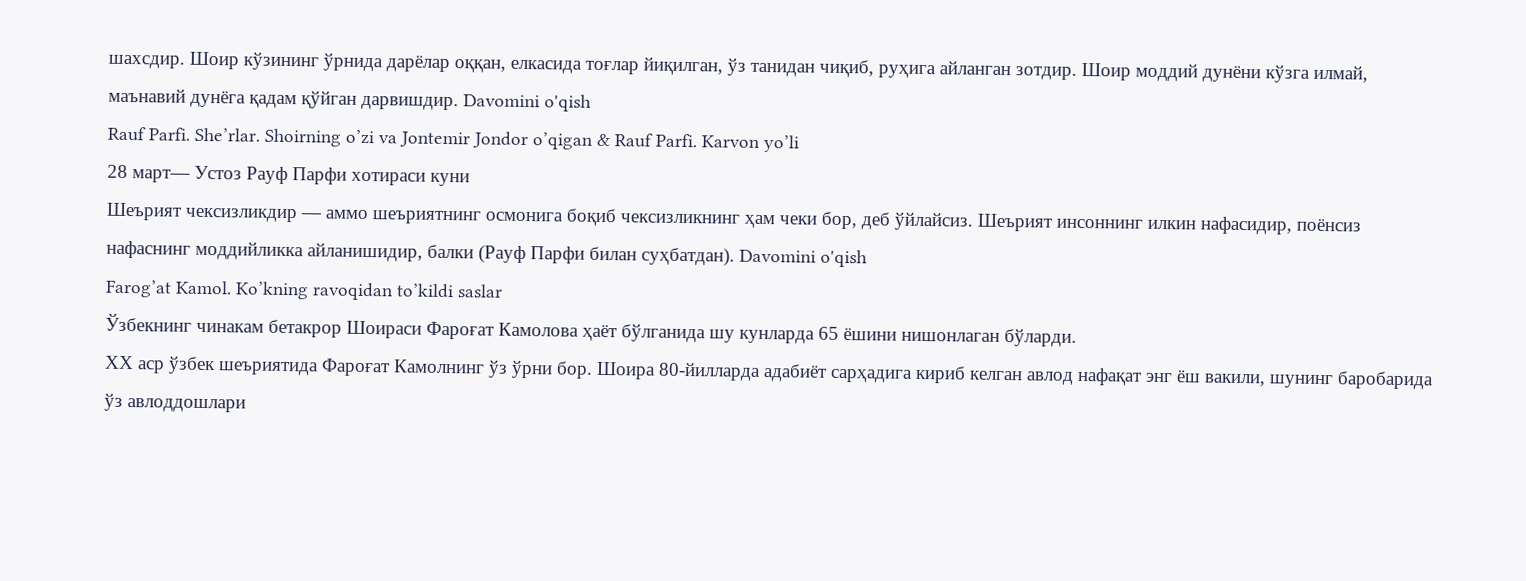шахсдир. Шоир кўзининг ўрнида дарёлар оққан, елкасида тоғлар йиқилган, ўз танидан чиқиб, руҳига айланган зотдир. Шоир моддий дунёни кўзга илмай, маънавий дунёга қадам қўйган дарвишдир. Davomini o'qish
Rauf Parfi. She’rlar. Shoirning o’zi va Jontemir Jondor o’qigan & Rauf Parfi. Karvon yo’li
28 март— Устоз Рауф Парфи хотираси куни
Шеърият чексизликдир — аммо шеъриятнинг осмонига боқиб чексизликнинг ҳам чеки бор, деб ўйлайсиз. Шеърият инсоннинг илкин нафасидир, поёнсиз нафаснинг моддийликка айланишидир, балки (Рауф Парфи билан суҳбатдан). Davomini o'qish
Farog’at Kamol. Ko’kning ravoqidan to’kildi saslar
Ўзбекнинг чинакам бетакрор Шоираси Фароғат Камолова ҳаёт бўлганида шу кунларда 65 ёшини нишонлаган бўларди.
ХХ аср ўзбек шеъриятида Фароғат Камолнинг ўз ўрни бор. Шоира 80-йилларда адабиёт сарҳадига кириб келган авлод нафақат энг ёш вакили, шунинг баробарида ўз авлоддошлари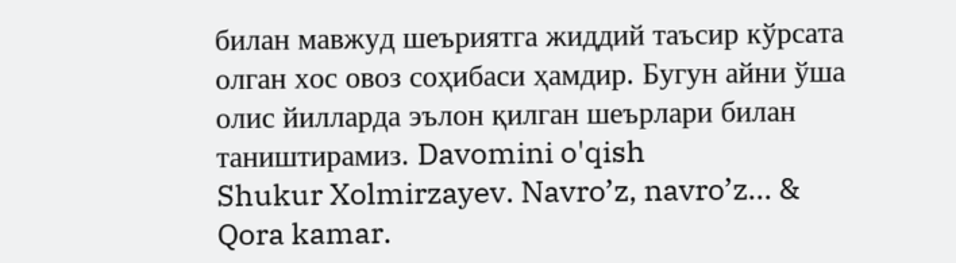билан мавжуд шеъриятга жиддий таъсир кўрсата олган хос овоз соҳибаси ҳамдир. Бугун айни ўша олис йилларда эълон қилган шеърлари билан таништирамиз. Davomini o'qish
Shukur Xolmirzayev. Navro’z, navro’z… & Qora kamar.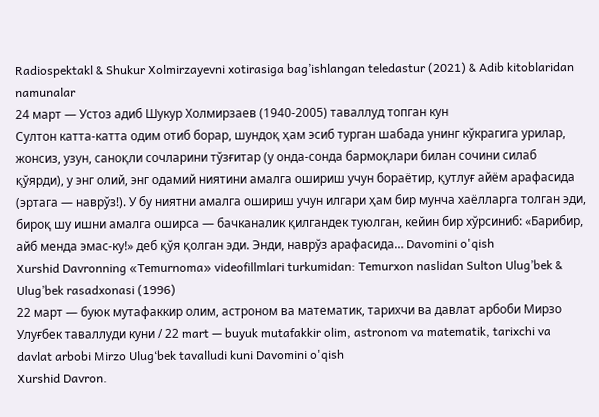Radiospektakl & Shukur Xolmirzayevni xotirasiga bag’ishlangan teledastur (2021) & Adib kitoblaridan namunalar
24 март — Устоз адиб Шукур Холмирзаев (1940-2005) таваллуд топган кун
Султон катта-катта одим отиб борар, шундоқ ҳам эсиб турган шабада унинг кўкрагига урилар, жонсиз, узун, саноқли сочларини тўзғитар (у онда-сонда бармоқлари билан сочини силаб қўярди), у энг олий, энг одамий ниятини амалга ошириш учун бораётир, қутлуғ айём арафасида (эртага — наврўз!). У бу ниятни амалга ошириш учун илгари ҳам бир мунча хаёлларга толган эди, бироқ шу ишни амалга оширса — бачканалик қилгандек туюлган, кейин бир хўрсиниб: «Барибир, айб менда эмас-ку!» деб қўя қолган эди. Энди, наврўз арафасида… Davomini o'qish
Xurshid Davronning «Temurnoma» videofillmlari turkumidan: Temurxon naslidan Sulton Ulug’bek & Ulug’bek rasadxonasi (1996)
22 март — буюк мутафаккир олим, астроном ва математик, тарихчи ва давлат арбоби Мирзо Улуғбек таваллуди куни / 22 mart — buyuk mutafakkir olim, astronom va matematik, tarixchi va davlat arbobi Mirzo Ulug‘bek tavalludi kuni Davomini o'qish
Xurshid Davron.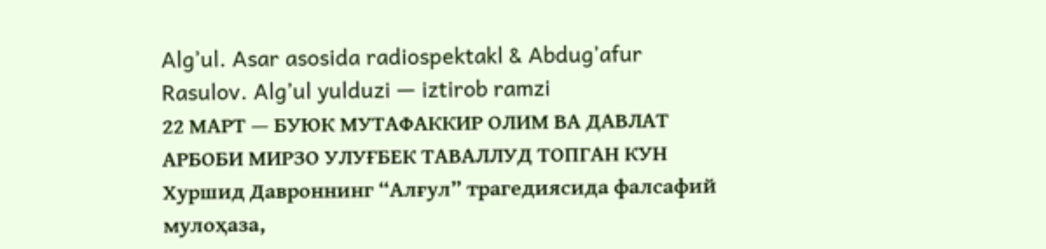Alg’ul. Asar asosida radiospektakl & Abdug’afur Rasulov. Alg’ul yulduzi — iztirob ramzi
22 МАРТ — БУЮК МУТАФАККИР ОЛИМ ВА ДАВЛАТ АРБОБИ МИРЗО УЛУҒБЕК ТАВАЛЛУД ТОПГАН КУН
Хуршид Давроннинг “Алғул” трагедиясида фалсафий мулоҳаза,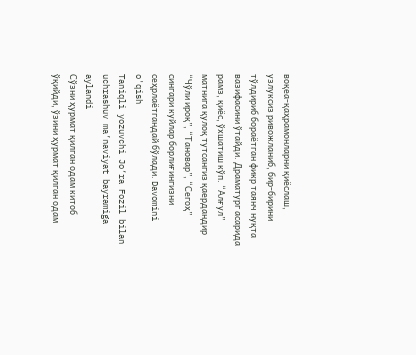воқеа-қаҳрамонларни қиёслаш, узлуксиз ривожланиб, бир-бирини тўлдириб бораётган фикр таянч нуқта вазифасини ўтайди. Драматург асарида рамз, қиёс, ўхшатиш кўп. “Алғул” матнига қулоқ тутсангиз қаердандир “Чўли ироқ”, “Тановар”, “Сегоҳ” сингари куйлар борлиғингизни сеҳрлаётгандай бўлади. Davomini o'qish
Taniqli yozuvchi Jo‘ra Fozil bilan uchrashuv ma’naviyat bayramiga aylandi
Сўзни ҳурмат қилган одам китоб ўқийди, ўзини ҳурмат қилган одам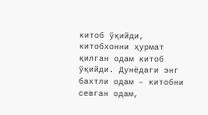китоб ўқийди, китобхонни ҳурмат қилган одам китоб ўқийди. Дунёдаги энг бахтли одам – китобни севган одам,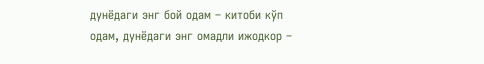дунёдаги энг бой одам – китоби кўп одам, дунёдаги энг омадли ижодкор –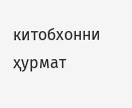китобхонни ҳурмат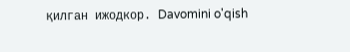қилган ижодкор. Davomini o'qish